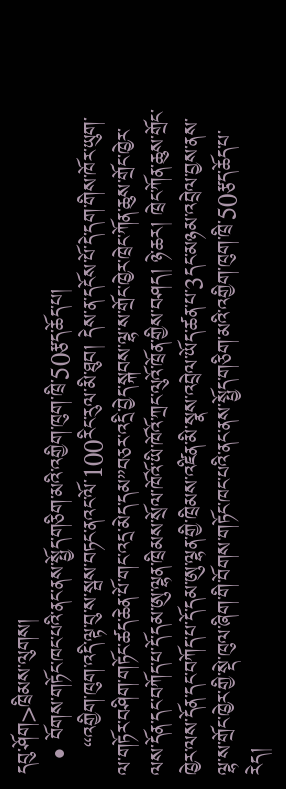དབུ་ཤོག>ཁྲིམས་ལུགས།
  • བོགས་གཏོང་ཁང་པའི་ནང་ནས་སྤྱོད་གཅིག་མའི་འགྱིག་ཁུག་ཁྲི་50རྩད་ཆོད་པ།
    “འགྱིག་ཁུག་འདི་ལྟ་བུ་ས་སྦས་བཏང་ནའང་ལོ་100རིང་རུལ་མི་ཐུབ། དེས་ན་དངོས་པོ་དེ་དག་གིས་ཁོར་ཡུག་ལ་གཏོར་བཤིག་གཏོང་ཚད་ཆེན་པོ་གང་འདྲ་མེད་དམ”བཅར་འདྲི་བྱེད་སྐབས་ལྷ་ས་གྲོང་ཁྱེར་ཁྲེང་ཀོན་ཆུས་གྲོང་ཁྱེར་ལས་དོན་དང་བཀོད་པ་དོ་དམ་ཨུ་ལྷན་ཁྲིམས་སྲོལ་ཁོའོ་ཡི་ཁོའོ་ཀྲང་ལུའོ་ཁྲོན་གྱིས་བཤད། ཉེ་ཆར། ཁྲེང་ཀོན་ཆུས་གྲོང་ཁྱེར་ལས་དོན་དང་བཀོད་པ་དོ་དམ་ཨུ་ལྷན་གྱི་ཁྲིམས་འཛིན་མི་སྣས་འབྲེལ་ཡོད་ཚན་པ་3དང་མཉམ་འབྲེལ་བྱས་ནས་ལྷ་ས་གྲོང་ཁྱེར་གྱི་སྡེ་ཁུལ་ཞིག་གི་བོགས་གཏོང་ཁང་པའི་ནང་ནས་སྤྱོད་གཅིག་མའི་འགྱིག་ཁུག་ཁྲི་50རྩད་ཆོད་པ་རེད།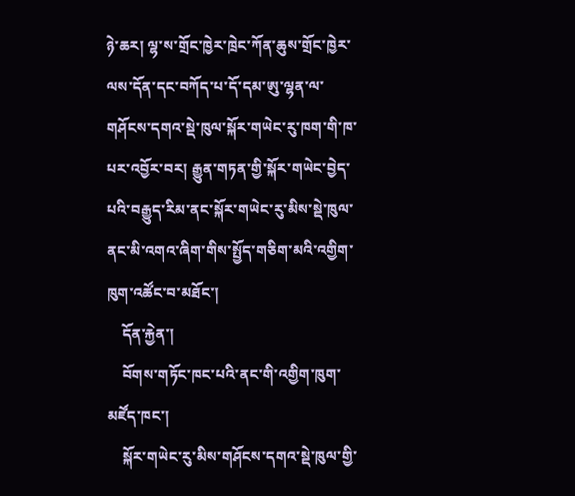ཉེ་ཆར། ལྷ་ས་གྲོང་ཁྱེར་ཁྲེང་ཀོན་ཆུས་གྲོང་ཁྱེར་ལས་དོན་དང་བཀོད་པ་དོ་དམ་ཨུ་ལྷན་ལ་གཤོངས་དགའ་སྡེ་ཁུལ་སྐོར་གཡེང་རུ་ཁག་གི་ཁ་པར་འབྱོར་བར། རྒྱུན་གཏན་གྱི་སྐོར་གཡེང་བྱེད་པའི་བརྒྱུད་རིམ་ནང་སྐོར་གཡེང་རུ་མིས་སྡེ་ཁུལ་ནང་མི་འགའ་ཞིག་གིས་སྤྱོད་གཅིག་མའི་འགྱིག་ཁུག་འཚོང་བ་མཐོང་།
    དོན་རྐྱེན་།
    བོགས་གཏོང་ཁང་པའི་ནང་གི་འགྱིག་ཁུག་མཛོད་ཁང་།
    སྐོར་གཡེང་རུ་མིས་གཤོངས་དགའ་སྡེ་ཁུལ་གྱི་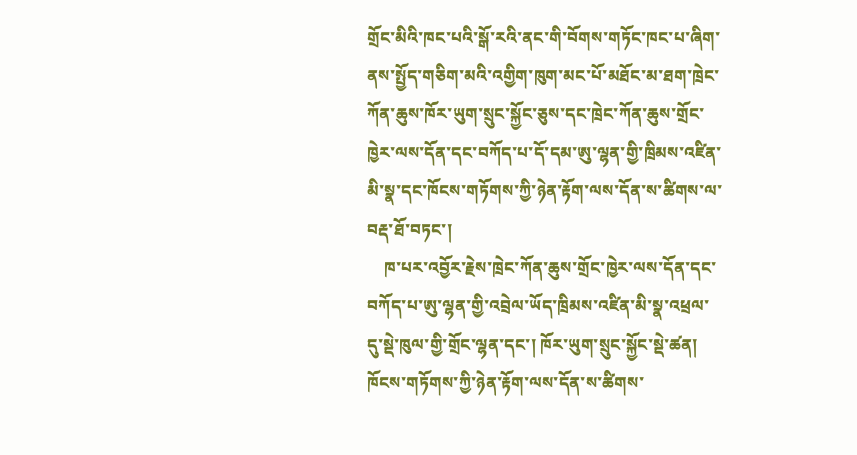གྲོང་མིའི་ཁང་པའི་སྒོ་རའི་ནང་གི་བོགས་གཏོང་ཁང་པ་ཞིག་ནས་སྤྱོད་གཅིག་མའི་འགྱིག་ཁུག་མང་པོ་མཐོང་མ་ཐག་ཁྲེང་ཀོན་ཆུས་ཁོར་ཡུག་སྲུང་སྐྱོང་ཅུས་དང་ཁྲེང་ཀོན་ཆུས་གྲོང་ཁྱེར་ལས་དོན་དང་བཀོད་པ་དོ་དམ་ཨུ་ལྷན་གྱི་ཁྲིམས་འཛིན་མི་སྣ་དང་ཁོངས་གཏོགས་ཀྱི་ཉེན་རྟོག་ལས་དོན་ས་ཚིགས་ལ་བརྡ་ཐོ་བཏང་།
    ཁ་པར་འབྱོར་རྗེས་ཁྲེང་ཀོན་ཆུས་གྲོང་ཁྱེར་ལས་དོན་དང་བཀོད་པ་ཨུ་ལྷན་གྱི་འབྲེལ་ཡོད་ཁྲིམས་འཛིན་མི་སྣ་འཕྲལ་དུ་སྡེ་ཁུལ་གྱི་གྲོང་ལྷན་དང་། ཁོར་ཡུག་སྲུང་སྐྱོང་སྡེ་ཚན། ཁོངས་གཏོགས་ཀྱི་ཉེན་རྟོག་ལས་དོན་ས་ཚིགས་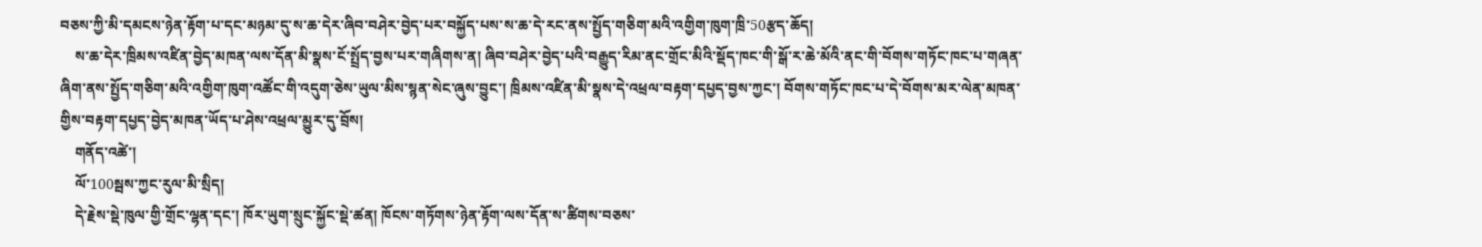བཅས་ཀྱི་མི་དམངས་ཉེན་རྟོག་པ་དང་མཉམ་དུ་ས་ཆ་དེར་ཞིབ་བཤེར་བྱེད་པར་བསྐྱོད་པས་ས་ཆ་དེ་རང་ནས་སྤྱོད་གཅིག་མའི་འགྱིག་ཁུག་ཁྲི་50རྩད་ཆོད།
    ས་ཆ་དེར་ཁྲིམས་འཛིན་བྱེད་མཁན་ལས་དོན་མི་སྣས་ངོ་སྤྲོད་བྱས་པར་གཞིགས་ན། ཞིབ་བཤེར་བྱེད་པའི་བརྒྱུད་རིམ་ནང་གྲོང་མིའི་སྡོད་ཁང་གི་སྒོ་ར་ཆེ་མོའི་ནང་གི་བོགས་གཏོང་ཁང་པ་གཞན་ཞིག་ནས་སྤྱོད་གཅིག་མའི་འགྱིག་ཁུག་འཚོང་གི་འདུག་ཅེས་ཡུལ་མིས་སྙན་སེང་ཞུས་བྱུང་། ཁྲིམས་འཛིན་མི་སྣས་དེ་འཕྲལ་བརྟག་དཔྱད་བྱས་ཀྱང་། བོགས་གཏོང་ཁང་པ་དེ་བོགས་མར་ལེན་མཁན་གྱིས་བརྟག་དཔྱད་བྱེད་མཁན་ཡོད་པ་ཤེས་འཕྲལ་མྱུར་དུ་བྲོས།
    གནོད་འཚེ་།
    ལོ་100སྦས་ཀྱང་རུལ་མི་སྲིད།
    དེ་རྗེས་སྡེ་ཁུལ་གྱི་གྲོང་ལྷན་དང་། ཁོར་ཡུག་སྲུང་སྐྱོང་སྡེ་ཚན། ཁོངས་གཏོགས་ཉེན་རྟོག་ལས་དོན་ས་ཚིགས་བཅས་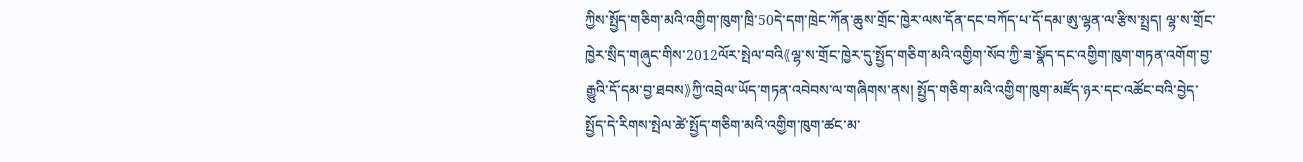ཀྱིས་སྤྱོད་གཅིག་མའི་འགྱིག་ཁུག་ཁྲི་50དེ་དག་ཁྲེང་ཀོན་ཆུས་གྲོང་ཁྱེར་ལས་དོན་དང་བཀོད་པ་དོ་དམ་ཨུ་ལྷན་ལ་རྩིས་སྤྲད། ལྷ་ས་གྲོང་ཁྱེར་སྲིད་གཞུང་གིས་2012ལོར་སྤེལ་བའི《ལྷ་ས་གྲོང་ཁྱེར་དུ་སྤྱོད་གཅིག་མའི་འགྱིག་སོབ་ཀྱི་ཟ་སྣོད་དང་འགྱིག་ཁུག་གཏན་འགོག་བྱ་རྒྱུའི་དོ་དམ་བྱ་ཐབས》ཀྱི་འབྲེལ་ཡོད་གཏན་འབེབས་ལ་གཞིགས་ནས། སྤྱོད་གཅིག་མའི་འགྱིག་ཁུག་མཛོད་ཉར་དང་འཚོང་བའི་བྱེད་སྤྱོད་དེ་རིགས་སྤེལ་ཚེ་སྤྱོད་གཅིག་མའི་འགྱིག་ཁུག་ཚང་མ་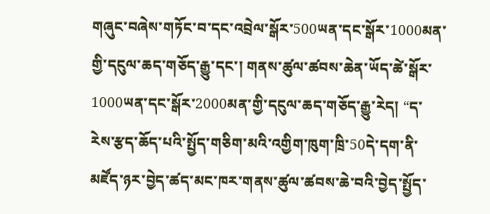གཞུང་བཞེས་གཏོང་བ་དང་འབྲེལ་སྒོར་500ཡན་དང་སྒོར་1000མན་གྱི་དངུལ་ཆད་གཅོད་རྒྱུ་དང་། གནས་ཚུལ་ཚབས་ཆེན་ཡོད་ཚེ་སྒོར་1000ཡན་དང་སྒོར་2000མན་གྱི་དངུལ་ཆད་གཅོད་རྒྱུ་རེད། “ད་རེས་རྩད་ཆོད་པའི་སྤྱོད་གཅིག་མའི་འགྱིག་ཁུག་ཁྲི་50དེ་དག་ནི་མཛོད་ཉར་བྱེད་ཚད་མང་ཁར་གནས་ཚུལ་ཚབས་ཆེ་བའི་བྱེད་སྤྱོད་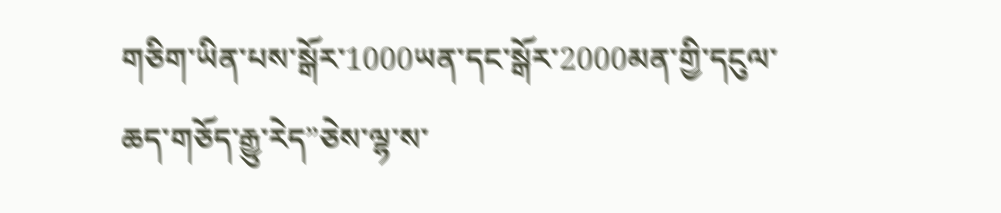གཅིག་ཡིན་པས་སྒོར་1000ཡན་དང་སྒོར་2000མན་གྱི་དངུལ་ཆད་གཅོད་རྒྱུ་རེད”ཅེས་ལྷ་ས་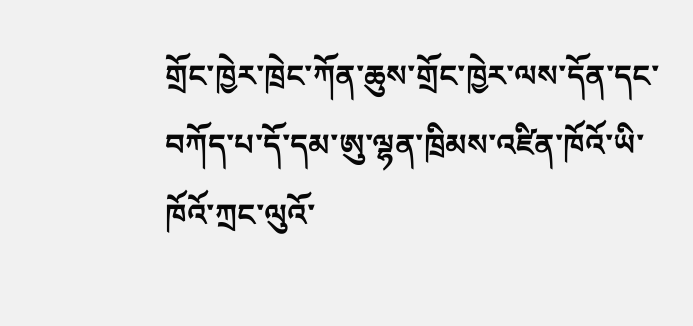གྲོང་ཁྱེར་ཁྲེང་ཀོན་ཆུས་གྲོང་ཁྱེར་ལས་དོན་དང་བཀོད་པ་དོ་དམ་ཨུ་ལྷན་ཁྲིམས་འཛིན་ཁོའོ་ཡི་ཁོའོ་ཀྲང་ལུའོ་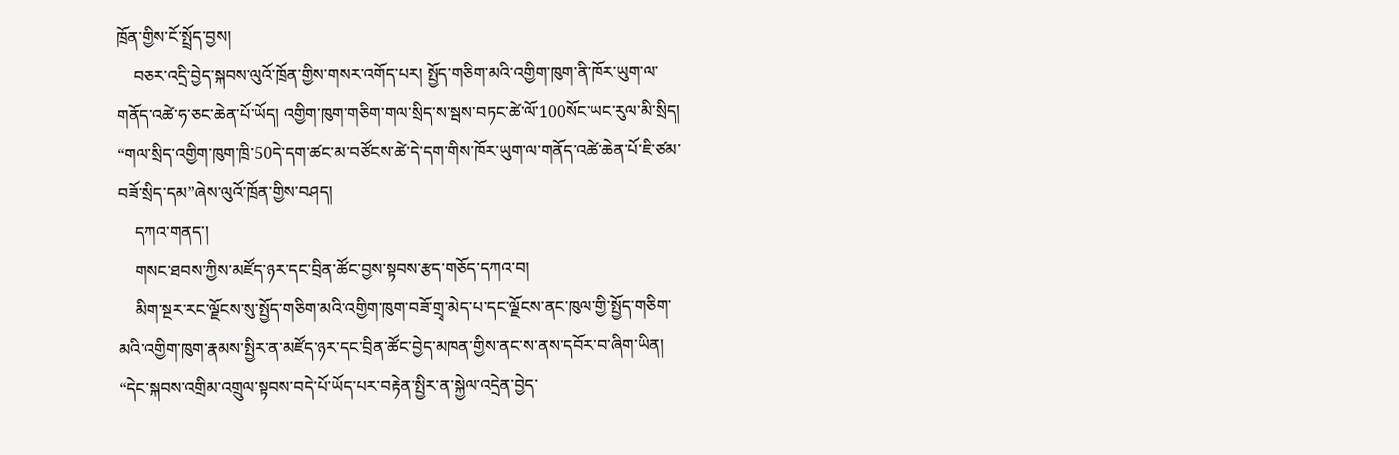ཁྲོན་གྱིས་ངོ་སྤྲོད་བྱས།
    བཅར་འདྲི་བྱེད་སྐབས་ལུའོ་ཁྲོན་གྱིས་གསར་འགོད་པར། སྤྱོད་གཅིག་མའི་འགྱིག་ཁུག་ནི་ཁོར་ཡུག་ལ་གནོད་འཚེ་ཧ་ཅང་ཆེན་པོ་ཡོད། འགྱིག་ཁུག་གཅིག་གལ་སྲིད་ས་སྦས་བཏང་ཚེ་ལོ་100སོང་ཡང་རུལ་མི་སྲིད། “གལ་སྲིད་འགྱིག་ཁུག་ཁྲི་50དེ་དག་ཚང་མ་བཙོངས་ཚེ་དེ་དག་གིས་ཁོར་ཡུག་ལ་གནོད་འཚེ་ཆེན་པོ་ཇི་ཙམ་བཟོ་སྲིད་དམ”ཞེས་ལུའོ་ཁྲོན་གྱིས་བཤད།
    དཀའ་གནད་།
    གསང་ཐབས་ཀྱིས་མཛོད་ཉར་དང་བྲིན་ཚོང་བྱས་སྟབས་རྩད་གཅོད་དཀའ་བ།
    མིག་སྔར་རང་ལྗོངས་སུ་སྤྱོད་གཅིག་མའི་འགྱིག་ཁུག་བཟོ་གྲྭ་མེད་པ་དང་ལྗོངས་ནང་ཁུལ་གྱི་སྤྱོད་གཅིག་མའི་འགྱིག་ཁུག་རྣམས་སྤྱིར་ན་མཛོད་ཉར་དང་བྲིན་ཚོང་བྱེད་མཁན་གྱིས་ནང་ས་ནས་དབོར་བ་ཞིག་ཡིན། “དེང་སྐབས་འགྲིམ་འགྲུལ་སྟབས་བདེ་པོ་ཡོད་པར་བརྟེན་སྤྱིར་ན་སྐྱེལ་འདྲེན་བྱེད་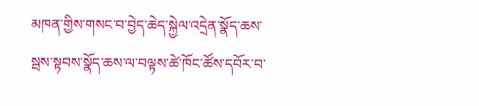མཁན་གྱིས་གསང་བ་བྱེད་ཆེད་སྐྱེལ་འདྲེན་སྣོད་ཆས་སྦས་སྟབས་སྣོད་ཆས་ལ་བལྟས་ཚེ་ཁོང་ཚོས་དབོར་བ་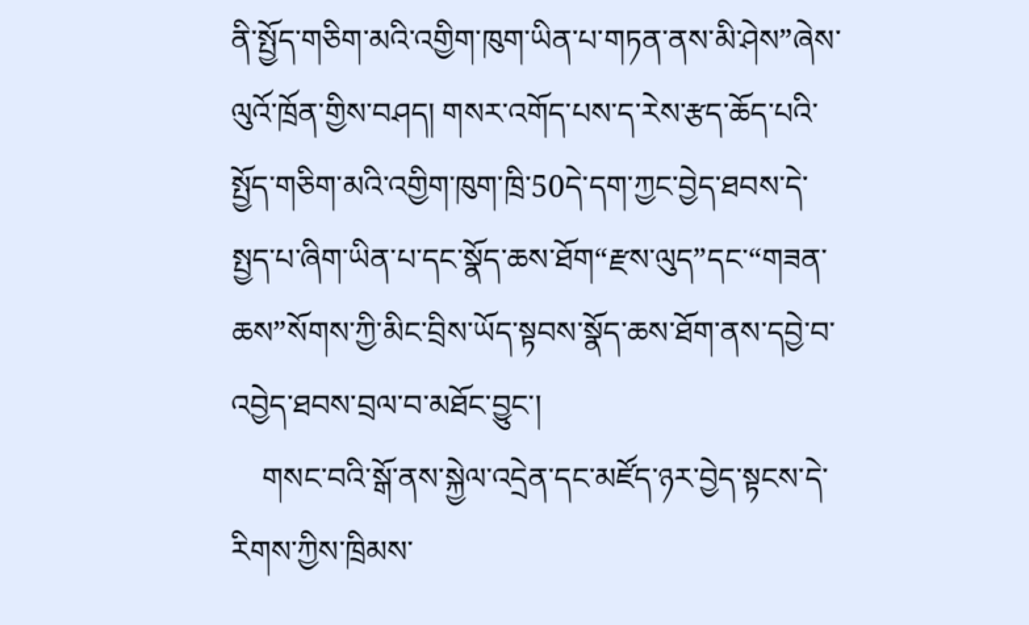ནི་སྤྱོད་གཅིག་མའི་འགྱིག་ཁུག་ཡིན་པ་གཏན་ནས་མི་ཤེས”ཞེས་ལུའོ་ཁྲོན་གྱིས་བཤད། གསར་འགོད་པས་ད་རེས་རྩད་ཆོད་པའི་སྤྱོད་གཅིག་མའི་འགྱིག་ཁུག་ཁྲི་50དེ་དག་ཀྱང་བྱེད་ཐབས་དེ་སྤྱད་པ་ཞིག་ཡིན་པ་དང་སྣོད་ཆས་ཐོག“རྫས་ལུད”དང་“གཟན་ཆས”སོགས་ཀྱི་མིང་བྲིས་ཡོད་སྟབས་སྣོད་ཆས་ཐོག་ནས་དབྱེ་བ་འབྱེད་ཐབས་བྲལ་བ་མཐོང་བྱུང་།
    གསང་བའི་སྒོ་ནས་སྐྱེལ་འདྲེན་དང་མཛོད་ཉར་བྱེད་སྟངས་དེ་རིགས་ཀྱིས་ཁྲིམས་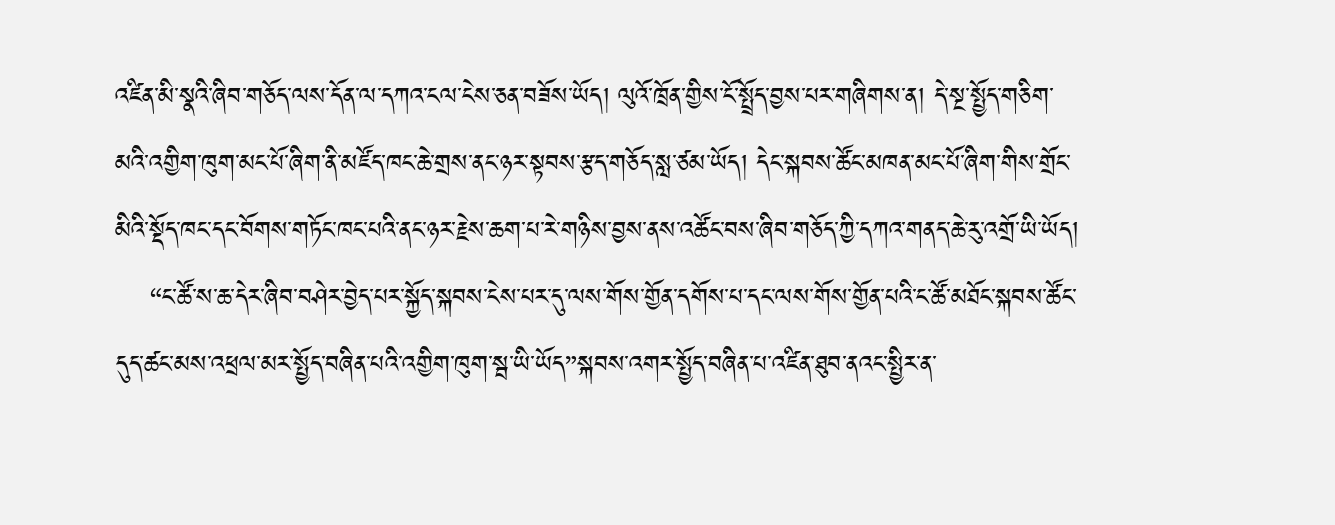འཛིན་མི་སྣའི་ཞིབ་གཅོད་ལས་དོན་ལ་དཀའ་ངལ་ངེས་ཅན་བཟོས་ཡོད། ལུའོ་ཁྲོན་གྱིས་ངོ་སྤྲོད་བྱས་པར་གཞིགས་ན། དེ་སྔ་སྤྱོད་གཅིག་མའི་འགྱིག་ཁུག་མང་པོ་ཞིག་ནི་མཛོད་ཁང་ཆེ་གྲས་ནང་ཉར་སྟབས་རྩད་གཅོད་སླ་ཙམ་ཡོད། དེང་སྐབས་ཚོང་མཁན་མང་པོ་ཞིག་གིས་གྲོང་མིའི་སྡོད་ཁང་དང་བོགས་གཏོང་ཁང་པའི་ནང་ཉར་རྗེས་ཆག་པ་རེ་གཉིས་བྱས་ནས་འཚོང་བས་ཞིབ་གཅོད་ཀྱི་དཀའ་གནད་ཆེ་རུ་འགྲོ་ཡི་ཡོད།
    “ང་ཚོ་ས་ཆ་དེར་ཞིབ་བཤེར་བྱེད་པར་སྐྱོད་སྐབས་ངེས་པར་དུ་ལས་གོས་གྱོན་དགོས་པ་དང་ལས་གོས་གྱོན་པའི་ང་ཚོ་མཐོང་སྐབས་ཚོང་དུད་ཚང་མས་འཕྲལ་མར་སྤྱོད་བཞིན་པའི་འགྱིག་ཁུག་སྦ་ཡི་ཡོད”སྐབས་འགར་སྤྱོད་བཞིན་པ་འཛིན་ཐུབ་ནའང་སྤྱིར་ན་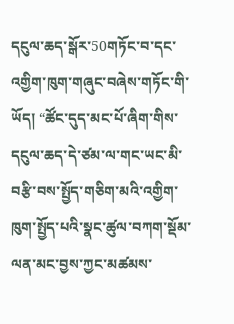དངུལ་ཆད་སྒོར་50གཏོང་བ་དང་འགྱིག་ཁུག་གཞུང་བཞེས་གཏོང་གི་ཡོད། “ཚོང་དུད་མང་པོ་ཞིག་གིས་དངུལ་ཆད་དེ་ཙམ་ལ་གང་ཡང་མི་བརྩི་བས་སྤྱོད་གཅིག་མའི་འགྱིག་ཁུག་སྤྱོད་པའི་སྣང་ཚུལ་བཀག་སྡོམ་ལན་མང་བྱས་ཀྱང་མཚམས་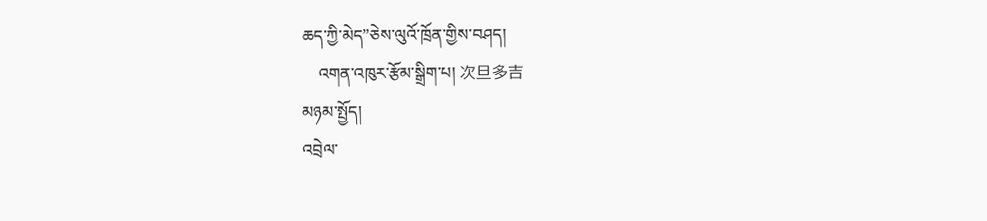ཆད་ཀྱི་མེད”ཅེས་ལུའོ་ཁྲོན་གྱིས་བཤད།
    འགན་འཁུར་རྩོམ་སྒྲིག་པ། 次旦多吉
མཉམ་སྤྱོད།
འབྲེལ་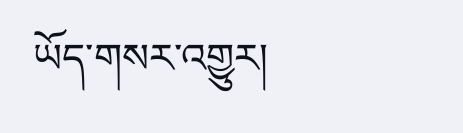ཡོད་གསར་འགྱུར།